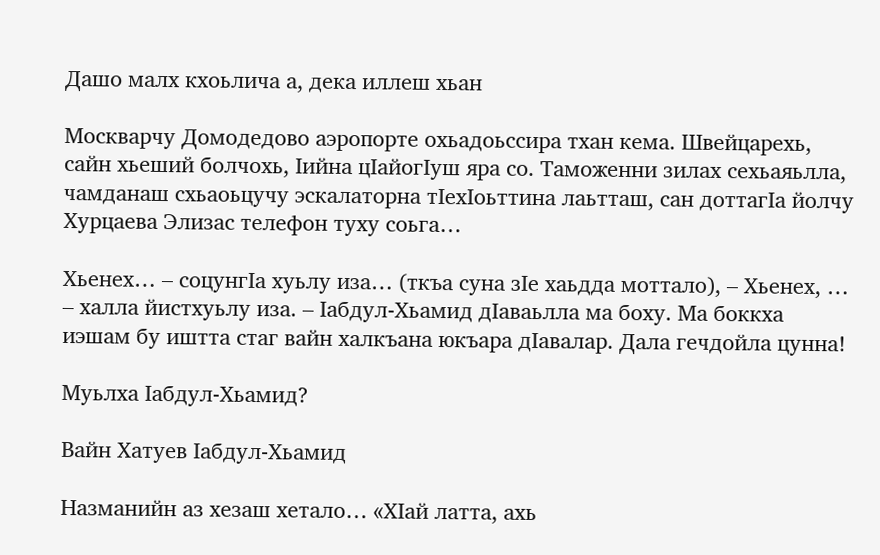Дашо малх кхоьлича а, дека иллеш хьан

Москварчу Домодедово аэропорте охьадоьссира тхан кема. Швейцарехь, сайн хьеший болчохь, Iийна цIайогIуш яра со. Таможенни зилах сехьаяьлла, чамданаш схьаоьцучу эскалаторна тIехIоьттина лаьтташ, сан доттагIа йолчу Хурцаева Элизас телефон туху соьга…

Хьенех… – соцунгIа хуьлу иза… (ткъа суна зIе хаьдда моттало), – Хьенех, … – халла йистхуьлу иза. – Iабдул-Хьамид дIаваьлла ма боху. Ма боккха иэшам бу иштта стаг вайн халкъана юкъара дIавалар. Дала гечдойла цунна!

Муьлха Iабдул-Хьамид?

Вайн Хатуев Iабдул-Хьамид

Назманийн аз хезаш хетало… «ХIай латта, ахь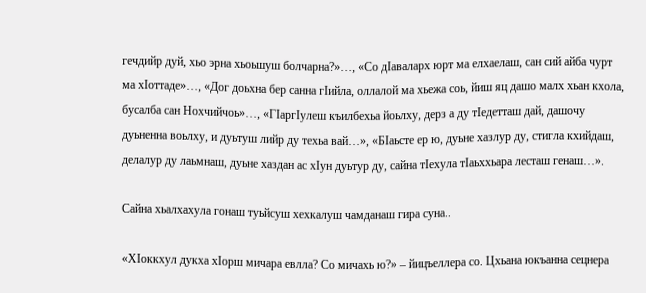гечдийр дуй, хьо эрна хьоьшуш болчарна?»…, «Со дIаваларх юрт ма елхаелаш, сан сий айба чурт ма хIоттаде»…, «Дог доьхна бер санна гIийла, оллалой ма хьежа соь, йиш яц дашо малх хьан кхола, бусалба сан Нохчийчоь»…, «ГIаргIулеш къилбехьа йоьлху, дерз а ду тIедетташ дай, дашочу дуьненна воьлху, и дуьтуш лийр ду техьа вай…», «БIаьсте ер ю, дуьне хазлур ду, стигла кхийдаш, делалур ду лаьмнаш, дуьне хаздан ас хIун дуьтур ду, сайна тIехула тIаьххьара лесташ генаш…».

Сайна хьалхахула гонаш туьйсуш хехкалуш чамданаш гира суна..

«ХIоккхул дукха хIорш мичара евлла? Со мичахь ю?» – йицъеллера со. Цхьана юкъанна сецнера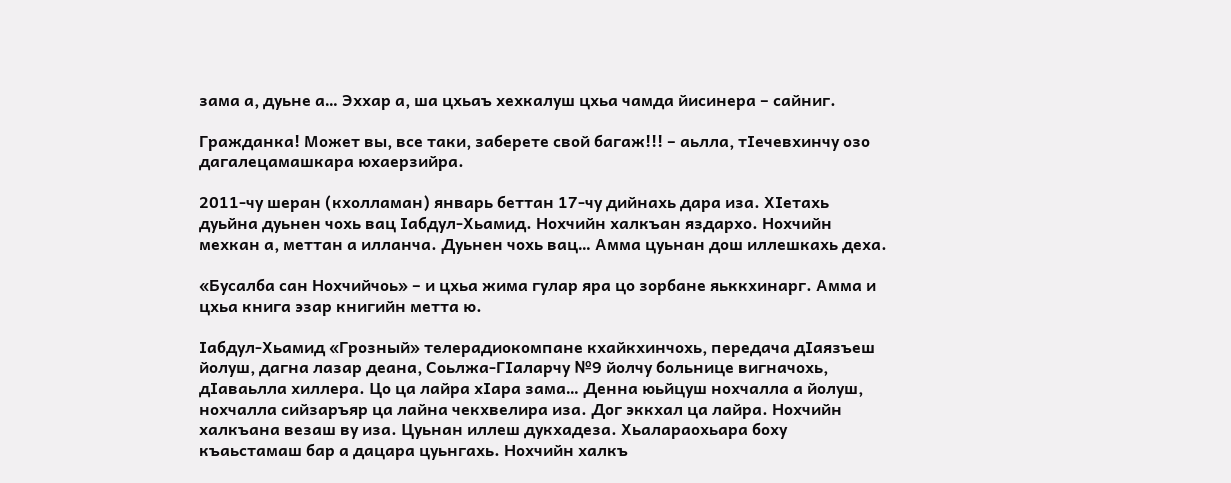зама а, дуьне а… Эххар а, ша цхьаъ хехкалуш цхьа чамда йисинера – сайниг.

Гражданка! Может вы, все таки, заберете свой багаж!!! – аьлла, тIечевхинчу озо дагалецамашкара юхаерзийра.

2011-чу шеран (кхолламан) январь беттан 17-чу дийнахь дара иза. ХIетахь дуьйна дуьнен чохь вац Iабдул-Хьамид. Нохчийн халкъан яздархо. Нохчийн мехкан а, меттан а илланча. Дуьнен чохь вац… Амма цуьнан дош иллешкахь деха.

«Бусалба сан Нохчийчоь» – и цхьа жима гулар яра цо зорбане яьккхинарг. Амма и цхьа книга эзар книгийн метта ю.

Iабдул-Хьамид «Грозный» телерадиокомпане кхайкхинчохь, передача дIаязъеш йолуш, дагна лазар деана, Соьлжа-ГIаларчу №9 йолчу больнице вигначохь, дIаваьлла хиллера. Цо ца лайра хIара зама… Денна юьйцуш нохчалла а йолуш, нохчалла сийзаръяр ца лайна чекхвелира иза. Дог эккхал ца лайра. Нохчийн халкъана везаш ву иза. Цуьнан иллеш дукхадеза. Хьалараохьара боху къаьстамаш бар а дацара цуьнгахь. Нохчийн халкъ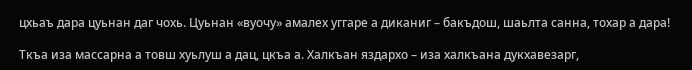цхьаъ дара цуьнан даг чохь. Цуьнан «вуочу» амалех уггаре а диканиг – бакъдош, шаьлта санна, тохар а дара!

Ткъа иза массарна а товш хуьлуш а дац, цкъа а. Халкъан яздархо – иза халкъана дукхавезарг,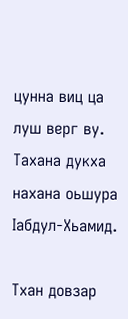цунна виц ца луш верг ву. Тахана дукха нахана оьшура Iабдул-Хьамид.

Тхан довзар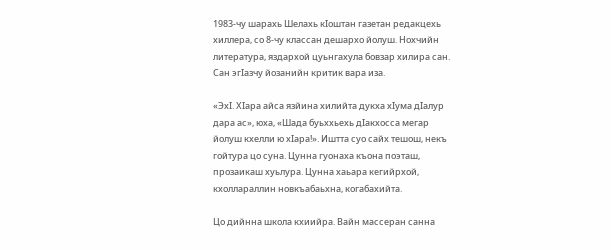1983-чу шарахь Шелахь кIоштан газетан редакцехь хиллера, со 8-чу классан дешархо йолуш. Нохчийн литература, яздархой цуьнгахула бовзар хилира сан. Сан эгIазчу йозанийн критик вара иза.

«ЭхI. ХIара айса язйина хилийта дукха хIума дIалур дара ас», юха, «Шада буьххьехь дIакхосса мегар йолуш кхелли ю хIара!». Иштта суо сайх тешош, некъ гойтура цо суна. Цунна гуонаха къона поэташ, прозаикаш хуьлура. Цунна хаьара кегийрхой, кхоллараллин новкъабаьхна, когабахийта.

Цо дийнна школа кхиийра. Вайн массеран санна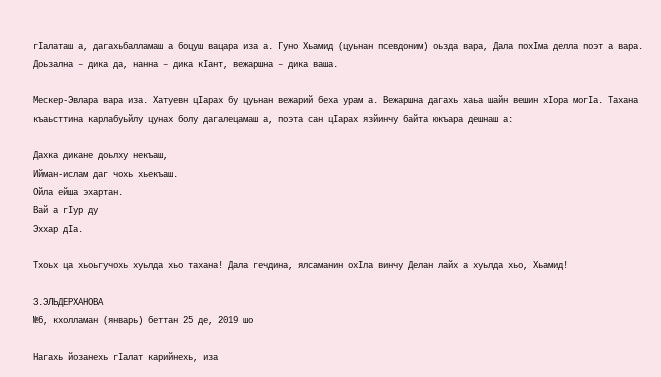гIалаташ а, дагахьбалламаш а боцуш вацара иза а. Гуно Хьамид (цуьнан псевдоним) оьзда вара, Дала похIма делла поэт а вара. Доьзална – дика да, нанна – дика кIант, вежаршна – дика ваша.

Мескер-Эвлара вара иза. Хатуевн цIарах бу цуьнан вежарий беха урам а. Вежаршна дагахь хаьа шайн вешин хIора могIа. Тахана къаьсттина карлабуьйлу цунах болу дагалецамаш а, поэта сан цIарах язйинчу байта юкъара дешнаш а:

Дахка дикане доьлху некъаш,
Ийман-ислам даг чохь хьекъаш.
Ойла ейша эхартан.
Вай а гIур ду
Эххар дIа.

Тхоьх ца хьоьгучохь хуьлда хьо тахана! Дала гечдина, ялсаманин охIла винчу Делан лайх а хуьлда хьо, Хьамид!

З.ЭЛЬДЕРХАНОВА
№6, кхолламан (январь) беттан 25 де, 2019 шо

Нагахь йозанехь гIалат карийнехь, иза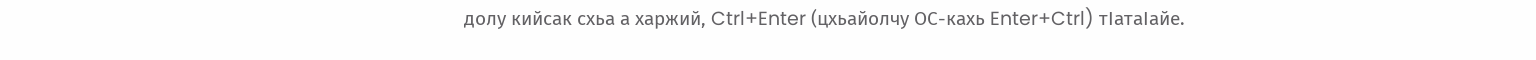долу кийсак схьа а харжий, Ctrl+Enter (цхьайолчу ОС-кахь Enter+Ctrl) тIатаIайе.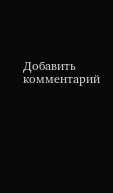Добавить комментарий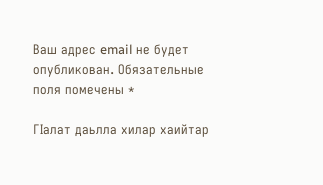Ваш адрес email не будет опубликован. Обязательные поля помечены *

ГIалат даьлла хилар хаийтар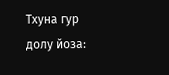Тхуна гур долу йоза: